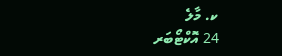ކ. މާލެ
24 އޮކްޓޯބަރ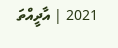2021 | އާދީއްތަ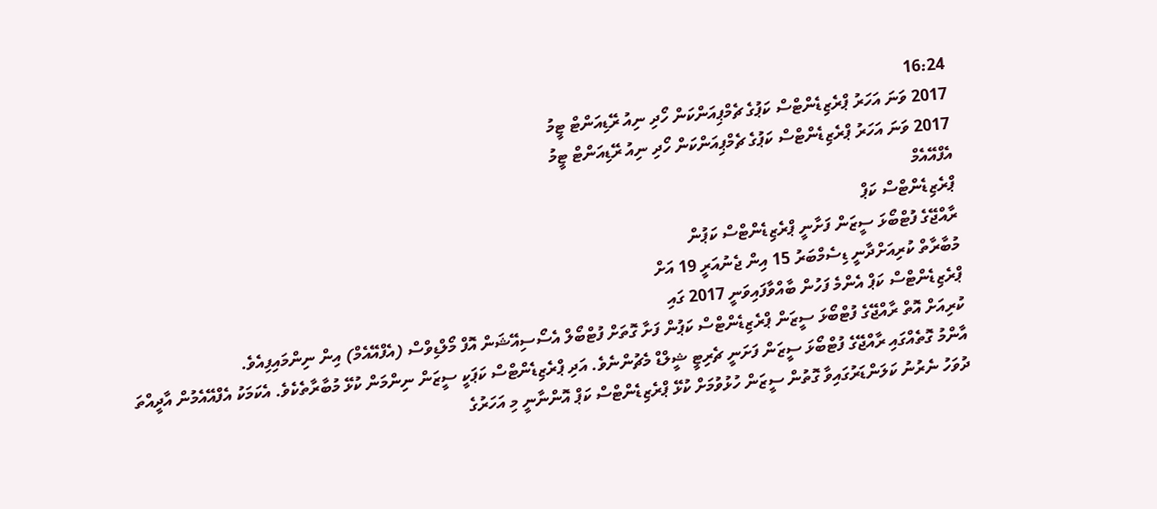16:24
2017 ވަނަ އަހަރު ޕްރެޒިޑެންޓްސް ކަޕުގެ ޗެމްޕިއަންކަން ހޯދި ނިއު ރޭޑިއަންޓް ޓީމު
2017 ވަނަ އަހަރު ޕްރެޒިޑެންޓްސް ކަޕުގެ ޗެމްޕިއަންކަން ހޯދި ނިއު ރޭޑިއަންޓް ޓީމު
އެފްއޭއެމް
ޕްރެޒިޑެންޓްސް ކަޕް
ރާއްޖޭގެ ފުޓްބޯޅަ ސީޒަން ފަށާނީ ޕްރެޒިޑެންޓްސް ކަޕުން
މުބާރާތް ކުރިއަށްދާނީ ޑިސެމްބަރު 15 އިން ޖެނުއަރީ 19 އަށް
ޕްރެޒިޑެންޓްސް ކަޕް އެންމެ ފަހުން ބާއްވާފައިވަނީ 2017 ގައި
ކުރިއަށް އޮތް ރާއްޖޭގެ ފުޓްބޯޅަ ސީޒަން ޕްރެޒިޑެންޓްސް ކަޕުން ފަށާ ގޮތަށް ފުޓްބޯލް އެސޯސިއޭޝަން އޮފް މޯލްޑިވްސް (އެފްއޭއެމް) އިން ނިންމައިފިއެވެ.
އާންމު ގޮތެއްގައި ރާއްޖޭގެ ފުޓްބޯޅަ ސީޒަން ފަށަނީ ޗެރިޓީ ޝީލްޑް މެޗުންނެވެ. އަދި ޕްރެޒިޑެންޓްސް ކަޕަކީ ސީޒަން ނިންމަން ކުޅޭ މުބާރާތެކެވެ. އެކަމަކު އެފްއޭއެމުން އާދީއްތަ ދުވަހު ނެރުނު ކަލަންޑަރުގައިވާ ގޮތުން ސީޒަން ހުޅުވުމަށް ކުޅޭ ޕްރެޒިޑެންޓްސް ކަޕް އޮންނާނީ މި އަހަރުގެ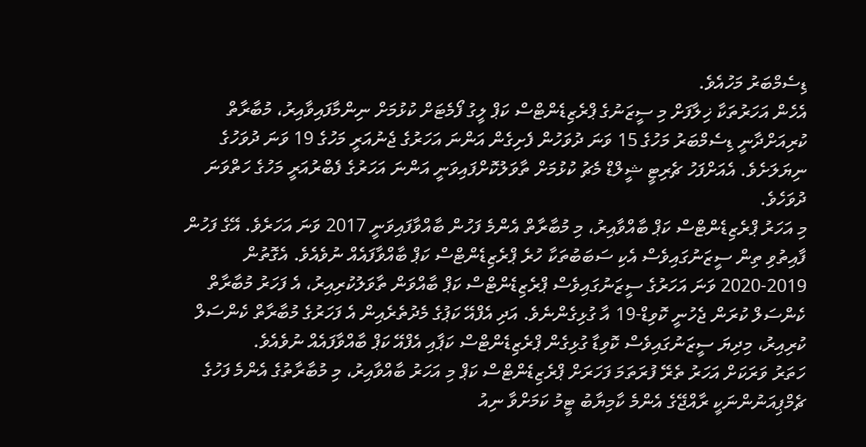ޑިސެމްބަރު މަހުއެވެ.
އެހެން އަހަރުތަކާ ޚިލާފަށް މި ސީޒަނުގެ ޕްރެޒިޑެންޓްސް ކަޕް ލީގު ފޯމެޓަށް ކުޅުމަށް ނިންމާފައިވާއިރު، މުބާރާތް ކުރިއަށްދާނީ ޑިސެމްބަރު މަހުގެ 15 ވަނަ ދުވަހުން ފެށިގެން އަންނަ އަހަރުގެ ޖެނުއަރީ މަހުގެ 19 ވަނަ ދުވަހުގެ ނިޔަލަށެވެ. އެއަށްފަހު ޗެރިޓީ ޝީލްޑް މެޗު ކުޅުމަށް ތާވަލުކޮށްފައިވަނީ އަންނަ އަހަރުގެ ފެބްރުއަރީ މަހުގެ ހަތްވަނަ ދުވަހެވެ.
މި އަހަރު ޕްރެޒިޑެންޓްސް ކަޕް ބާއްވާއިރު، މި މުބާރާތް އެންމެ ފަހުން ބާއްވާފައިވަނީ 2017 ވަނަ އަހަރެވެ. އޭގެ ފަހުން ފާއިތުވި ތިން ސީޒަނުގައިވެސް އެކި ސަބަބުތަކާ ހުރެ ޕްރެޒިޑެންޓްސް ކަޕް ބާއްވާފައެއް ނުވެއެވެ. އެގޮތުން 2019-2020 ވަނަ އަހަރުގެ ސީޒަނުގައިވެސް ޕްރެޒިޑެންޓްސް ކަޕް ބާއްވަން ތާވަލުކުރިއިރު، އެ ފަހަރު މުބާރާތް ކެންސަލް ކުރަން ޖެހުނީ ކޮވިޑް-19 އާ ގުޅިގެންނެވެ. އަދި އެފްއޭ ކަޕުގެ މެދުތެރެއިން އެ ފަހަރުގެ މުބާރާތް ކެންސަލް ކުރިއިރު، މިދިޔަ ސީޒަނުގައިވެސް ކޮވިޑާ ގުޅިގެން ޕްރެޒިޑެންޓްސް ކަޕާއި އެފްއޭ ކަޕް ބާއްވާފައެއް ނުވެއެވެ.
ހަތަރު ވަރަކަށް އަހަރު ތެރޭ ފުރަތަމަ ފަހަރަށް ޕްރެޒިޑެންޓްސް ކަޕް މި އަހަރު ބާއްވާއިރު، މި މުބާރާތުގެ އެންމެ ފަހުގެ ޗެމްޕިއަނުންނަކީ ރާއްޖޭގެ އެންމެ ކާމިޔާބު ޓީމު ކަމަށްވާ ނިއު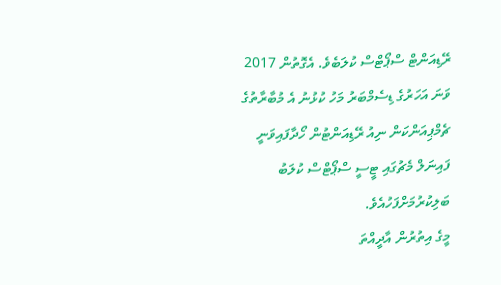ރޭޑިއަންޓް ސްޕޯޓްސް ކުލަބެވެ. އެގޮތުން 2017 ވަނަ އަހަރުގެ ޑިސެމްބަރު މަހު ކުޅުނު އެ މުބާރާތުގެ ޗެމްޕިއަންކަން ނިއު ރޭޑިއަންޓުން ހޯދާފައިވަނީ ފައިނަލް މެޗުގައި ޓީސީ ސްޕޯޓްސް ކުލަބު ބަލިކުރުމަށްފަހުއެވެ.
މީގެ އިތުރުން އާދީއްތަ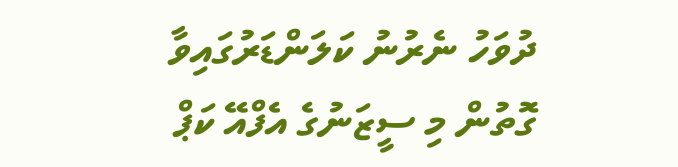ދުވަހު ނެރުނު ކަލަންޑަރުގައިވާ ގޮތުން މި ސީޒަނުގެ އެފްއޭ ކަޕް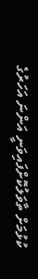ކުޅުމަށް ތާވަލުކޮށްފައިވަނީ އަންނަ އަހަރުގެ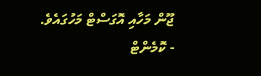ޖޫން މަހާއި އޮގަސްޓް މަހުގައެވެ.
- ކޮމެންޓް